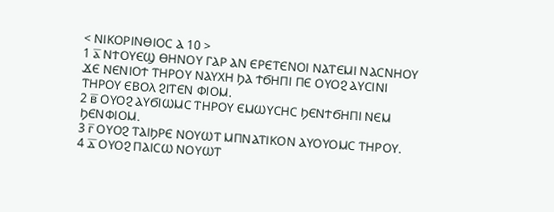< ⲚⲒⲔⲞⲢⲒⲚⲐⲒⲞⲤ Ⲁ 10 >
1 ⲁ̅ ⲚϮⲞⲨⲈϢ ⲐⲎⲚⲞⲨ ⲄⲀⲢ ⲀⲚ ⲈⲢⲈⲦⲈⲚⲞⲒ ⲚⲀⲦⲈⲘⲒ ⲚⲀⲤⲚⲎⲞⲨ ϪⲈ ⲚⲈⲚⲒⲞϮ ⲦⲎⲢⲞⲨ ⲚⲀⲨⲬⲎ ϦⲀ ϮϬⲎⲠⲒ ⲠⲈ ⲞⲨⲞϨ ⲀⲨⲤⲒⲚⲒ ⲦⲎⲢⲞⲨ ⲈⲂⲞⲖ ϨⲒⲦⲈⲚ ⲪⲒⲞⲘ.
2 ⲃ̅ ⲞⲨⲞϨ ⲀⲨϬⲒⲰⲘⲤ ⲦⲎⲢⲞⲨ ⲈⲘⲰⲨⲤⲎⲤ ϦⲈⲚϮϬⲎⲠⲒ ⲚⲈⲘ ϦⲈⲚⲪⲒⲞⲘ.
3 ⲅ̅ ⲞⲨⲞϨ ⲦⲀⲒϦⲢⲈ ⲚⲞⲨⲰⲦ ⲘⲠⲚⲀⲦⲒⲔⲞⲚ ⲀⲨⲞⲨⲞⲘⲤ ⲦⲎⲢⲞⲨ.
4 ⲇ̅ ⲞⲨⲞϨ ⲠⲀⲒⲤⲰ ⲚⲞⲨⲰⲦ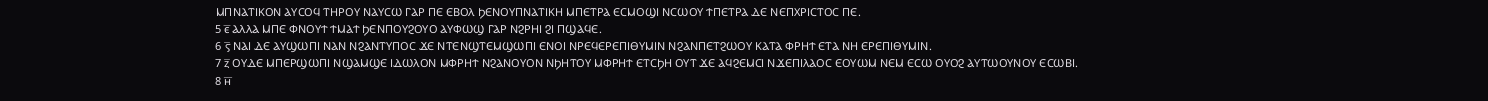ⲘⲠⲚⲀⲦⲒⲔⲞⲚ ⲀⲨⲤⲞϤ ⲦⲎⲢⲞⲨ ⲚⲀⲨⲤⲰ ⲄⲀⲢ ⲠⲈ ⲈⲂⲞⲖ ϦⲈⲚⲞⲨⲠⲚⲀⲦⲒⲔⲎ ⲘⲠⲈⲦⲢⲀ ⲈⲤⲘⲞϢⲒ ⲚⲤⲰⲞⲨ ϮⲠⲈⲦⲢⲀ ⲆⲈ ⲚⲈⲠⲬⲢⲒⲤⲦⲞⲤ ⲠⲈ.
5 ⲉ̅ ⲀⲖⲖⲀ ⲘⲠⲈ ⲪⲚⲞⲨϮ ϮⲘⲀϮ ϦⲈⲚⲠⲞⲨϨⲞⲨⲞ ⲀⲨⲪⲰϢ ⲄⲀⲢ ⲚϨⲢⲎⲒ ϨⲒ ⲠϢⲀϤⲈ.
6 ⲋ̅ ⲚⲀⲒ ⲆⲈ ⲀⲨϢⲰⲠⲒ ⲚⲀⲚ ⲚϨⲀⲚⲦⲨⲠⲞⲤ ϪⲈ ⲚⲦⲈⲚϢⲦⲈⲘϢⲰⲠⲒ ⲈⲚⲞⲒ ⲚⲢⲈϤⲈⲢⲈⲠⲒⲐⲨⲘⲒⲚ ⲚϨⲀⲚⲠⲈⲦϨⲰⲞⲨ ⲔⲀⲦⲀ ⲪⲢⲎϮ ⲈⲦⲀ ⲚⲎ ⲈⲢⲈⲠⲒⲐⲨⲘⲒⲚ.
7 ⲍ̅ ⲞⲨⲆⲈ ⲘⲠⲈⲢϢⲰⲠⲒ ⲚϢⲀⲘϢⲈ ⲒⲆⲰⲖⲞⲚ ⲘⲪⲢⲎϮ ⲚϨⲀⲚⲞⲨⲞⲚ ⲚϦⲎⲦⲞⲨ ⲘⲪⲢⲎϮ ⲈⲦⲤϦⲎ ⲞⲨⲦ ϪⲈ ⲀϤϨⲈⲘⲤⲒ ⲚϪⲈⲠⲒⲖⲀⲞⲤ ⲈⲞⲨⲰⲘ ⲚⲈⲘ ⲈⲤⲰ ⲞⲨⲞϨ ⲀⲨⲦⲰⲞⲨⲚⲞⲨ ⲈⲤⲰⲂⲒ.
8 ⲏ̅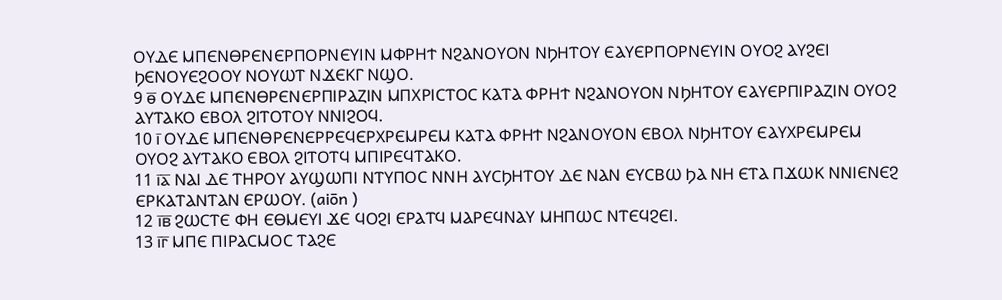ⲞⲨⲆⲈ ⲘⲠⲈⲚⲐⲢⲈⲚⲈⲢⲠⲞⲢⲚⲈⲨⲒⲚ ⲘⲪⲢⲎϮ ⲚϨⲀⲚⲞⲨⲞⲚ ⲚϦⲎⲦⲞⲨ ⲈⲀⲨⲈⲢⲠⲞⲢⲚⲈⲨⲒⲚ ⲞⲨⲞϨ ⲀⲨϨⲈⲒ ϦⲈⲚⲞⲨⲈϨⲞⲞⲨ ⲚⲞⲨⲰⲦ ⲚϪⲈⲔⲄ ⲚϢⲞ.
9 ⲑ̅ ⲞⲨⲆⲈ ⲘⲠⲈⲚⲐⲢⲈⲚⲈⲢⲠⲒⲢⲀⲌⲒⲚ ⲘⲠⲬⲢⲒⲤⲦⲞⲤ ⲔⲀⲦⲀ ⲪⲢⲎϮ ⲚϨⲀⲚⲞⲨⲞⲚ ⲚϦⲎⲦⲞⲨ ⲈⲀⲨⲈⲢⲠⲒⲢⲀⲌⲒⲚ ⲞⲨⲞϨ ⲀⲨⲦⲀⲔⲞ ⲈⲂⲞⲖ ϨⲒⲦⲞⲦⲞⲨ ⲚⲚⲒϨⲞϤ.
10 ⲓ̅ ⲞⲨⲆⲈ ⲘⲠⲈⲚⲐⲢⲈⲚⲈⲢⲢⲈϤⲈⲢⲬⲢⲈⲘⲢⲈⲘ ⲔⲀⲦⲀ ⲪⲢⲎϮ ⲚϨⲀⲚⲞⲨⲞⲚ ⲈⲂⲞⲖ ⲚϦⲎⲦⲞⲨ ⲈⲀⲨⲬⲢⲈⲘⲢⲈⲘ ⲞⲨⲞϨ ⲀⲨⲦⲀⲔⲞ ⲈⲂⲞⲖ ϨⲒⲦⲞⲦϤ ⲘⲠⲒⲢⲈϤⲦⲀⲔⲞ.
11 ⲓ̅ⲁ̅ ⲚⲀⲒ ⲆⲈ ⲦⲎⲢⲞⲨ ⲀⲨϢⲰⲠⲒ ⲚⲦⲨⲠⲞⲤ ⲚⲚⲎ ⲀⲨⲤϦⲎⲦⲞⲨ ⲆⲈ ⲚⲀⲚ ⲈⲨⲤⲂⲰ ϦⲀ ⲚⲎ ⲈⲦⲀ ⲠϪⲰⲔ ⲚⲚⲒⲈⲚⲈϨ ⲈⲢⲔⲀⲦⲀⲚⲦⲀⲚ ⲈⲢⲰⲞⲨ. (aiōn )
12 ⲓ̅ⲃ̅ ϨⲰⲤⲦⲈ ⲪⲎ ⲈⲐⲘⲈⲨⲒ ϪⲈ ϤⲞϨⲒ ⲈⲢⲀⲦϤ ⲘⲀⲢⲈϤⲚⲀⲨ ⲘⲎⲠⲰⲤ ⲚⲦⲈϤϨⲈⲒ.
13 ⲓ̅ⲅ̅ ⲘⲠⲈ ⲠⲒⲢⲀⲤⲘⲞⲤ ⲦⲀϨⲈ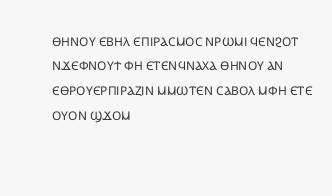ⲐⲎⲚⲞⲨ ⲈⲂⲎⲖ ⲈⲠⲒⲢⲀⲤⲘⲞⲤ ⲚⲢⲰⲘⲒ ϤⲈⲚϨⲞⲦ ⲚϪⲈⲪⲚⲞⲨϮ ⲪⲎ ⲈⲦⲈⲚϤⲚⲀⲬⲀ ⲐⲎⲚⲞⲨ ⲀⲚ ⲈⲐⲢⲞⲨⲈⲢⲠⲒⲢⲀⲌⲒⲚ ⲘⲘⲰⲦⲈⲚ ⲤⲀⲂⲞⲖ ⲘⲪⲎ ⲈⲦⲈ ⲞⲨⲞⲚ ϢϪⲞⲘ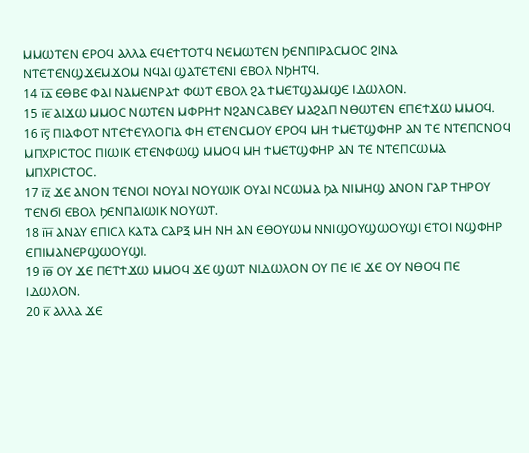ⲘⲘⲰⲦⲈⲚ ⲈⲢⲞϤ ⲀⲖⲖⲀ ⲈϤⲈϮⲦⲞⲦϤ ⲚⲈⲘⲰⲦⲈⲚ ϦⲈⲚⲠⲒⲢⲀⲤⲘⲞⲤ ϨⲒⲚⲀ ⲚⲦⲈⲦⲈⲚϢϪⲈⲘϪⲞⲘ ⲚϤⲀⲒ ϢⲀⲦⲈⲦⲈⲚⲒ ⲈⲂⲞⲖ ⲚϦⲎⲦϤ.
14 ⲓ̅ⲇ̅ ⲈⲐⲂⲈ ⲪⲀⲒ ⲚⲀⲘⲈⲚⲢⲀϮ ⲪⲰⲦ ⲈⲂⲞⲖ ϨⲀ ϮⲘⲈⲦϢⲀⲘϢⲈ ⲒⲆⲰⲖⲞⲚ.
15 ⲓ̅ⲉ̅ ⲀⲒϪⲰ ⲘⲘⲞⲤ ⲚⲰⲦⲈⲚ ⲘⲪⲢⲎϮ ⲚϨⲀⲚⲤⲀⲂⲈⲨ ⲘⲀϨⲀⲠ ⲚⲐⲰⲦⲈⲚ ⲈⲠⲈϮϪⲰ ⲘⲘⲞϤ.
16 ⲓ̅ⲋ̅ ⲠⲒⲀⲪⲞⲦ ⲚⲦⲈϮⲈⲨⲖⲞⲄⲒⲀ ⲪⲎ ⲈⲦⲈⲚⲤⲘⲞⲨ ⲈⲢⲞϤ ⲘⲎ ϮⲘⲈⲦϢⲪⲎⲢ ⲀⲚ ⲦⲈ ⲚⲦⲈⲠⲤⲚⲞϤ ⲘⲠⲬⲢⲒⲤⲦⲞⲤ ⲠⲒⲰⲒⲔ ⲈⲦⲈⲚⲪⲰϢ ⲘⲘⲞϤ ⲘⲎ ϮⲘⲈⲦϢⲪⲎⲢ ⲀⲚ ⲦⲈ ⲚⲦⲈⲠⲤⲰⲘⲀ ⲘⲠⲬⲢⲒⲤⲦⲞⲤ.
17 ⲓ̅ⲍ̅ ϪⲈ ⲀⲚⲞⲚ ⲦⲈⲚⲞⲒ ⲚⲞⲨⲀⲒ ⲚⲞⲨⲰⲒⲔ ⲞⲨⲀⲒ ⲚⲤⲰⲘⲀ ϦⲀ ⲚⲒⲘⲎϢ ⲀⲚⲞⲚ ⲄⲀⲢ ⲦⲎⲢⲞⲨ ⲦⲈⲚϬⲒ ⲈⲂⲞⲖ ϦⲈⲚⲠⲀⲒⲰⲒⲔ ⲚⲞⲨⲰⲦ.
18 ⲓ̅ⲏ̅ ⲀⲚⲀⲨ ⲈⲠⲒⲤⲖ ⲔⲀⲦⲀ ⲤⲀⲢⲜ ⲘⲎ ⲚⲎ ⲀⲚ ⲈⲐⲞⲨⲰⲘ ⲚⲚⲒϢⲞⲨϢⲰⲞⲨϢⲒ ⲈⲦⲞⲒ ⲚϢⲪⲎⲢ ⲈⲠⲒⲘⲀⲚⲈⲢϢⲰⲞⲨϢⲒ.
19 ⲓ̅ⲑ̅ ⲞⲨ ϪⲈ ⲠⲈⲦϮϪⲰ ⲘⲘⲞϤ ϪⲈ ϢⲰⲦ ⲚⲒⲆⲰⲖⲞⲚ ⲞⲨ ⲠⲈ ⲒⲈ ϪⲈ ⲞⲨ ⲚⲐⲞϤ ⲠⲈ ⲒⲆⲰⲖⲞⲚ.
20 ⲕ̅ ⲀⲖⲖⲀ ϪⲈ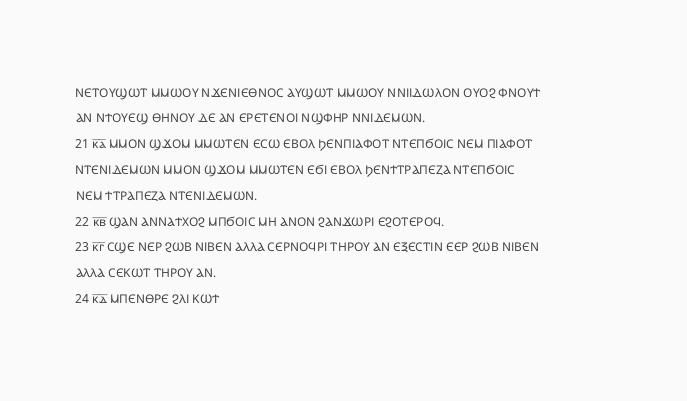ⲚⲈⲦⲞⲨϢⲰⲦ ⲘⲘⲰⲞⲨ ⲚϪⲈⲚⲒⲈⲐⲚⲞⲤ ⲀⲨϢⲰⲦ ⲘⲘⲰⲞⲨ ⲚⲚⲒⲒⲆⲰⲖⲞⲚ ⲞⲨⲞϨ ⲪⲚⲞⲨϮ ⲀⲚ ⲚϮⲞⲨⲈϢ ⲐⲎⲚⲞⲨ ⲆⲈ ⲀⲚ ⲈⲢⲈⲦⲈⲚⲞⲒ ⲚϢⲪⲎⲢ ⲚⲚⲒⲆⲈⲘⲰⲚ.
21 ⲕ̅ⲁ̅ ⲘⲘⲞⲚ ϢϪⲞⲘ ⲘⲘⲰⲦⲈⲚ ⲈⲤⲰ ⲈⲂⲞⲖ ϦⲈⲚⲠⲒⲀⲪⲞⲦ ⲚⲦⲈⲠϬⲞⲒⲤ ⲚⲈⲘ ⲠⲒⲀⲪⲞⲦ ⲚⲦⲈⲚⲒⲆⲈⲘⲰⲚ ⲘⲘⲞⲚ ϢϪⲞⲘ ⲘⲘⲰⲦⲈⲚ ⲈϬⲒ ⲈⲂⲞⲖ ϦⲈⲚϮⲦⲢⲀⲠⲈⲌⲀ ⲚⲦⲈⲠϬⲞⲒⲤ ⲚⲈⲘ ϮⲦⲢⲀⲠⲈⲌⲀ ⲚⲦⲈⲚⲒⲆⲈⲘⲰⲚ.
22 ⲕ̅ⲃ̅ ϢⲀⲚ ⲀⲚⲚⲀϮⲬⲞϨ ⲘⲠϬⲞⲒⲤ ⲘⲎ ⲀⲚⲞⲚ ϨⲀⲚϪⲰⲢⲒ ⲈϨⲞⲦⲈⲢⲞϤ.
23 ⲕ̅ⲅ̅ ⲤϢⲈ ⲚⲈⲢ ϨⲰⲂ ⲚⲒⲂⲈⲚ ⲀⲖⲖⲀ ⲤⲈⲢⲚⲞϤⲢⲒ ⲦⲎⲢⲞⲨ ⲀⲚ ⲈⲜⲈⲤⲦⲒⲚ ⲈⲈⲢ ϨⲰⲂ ⲚⲒⲂⲈⲚ ⲀⲖⲖⲀ ⲤⲈⲔⲰⲦ ⲦⲎⲢⲞⲨ ⲀⲚ.
24 ⲕ̅ⲇ̅ ⲘⲠⲈⲚⲐⲢⲈ ϨⲖⲒ ⲔⲰϮ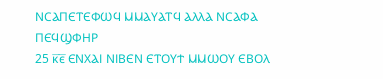ⲚⲤⲀⲠⲈⲦⲈⲪⲰϤ ⲘⲘⲀⲨⲀⲦϤ ⲀⲖⲖⲀ ⲚⲤⲀⲪⲀ ⲠⲈϤϢⲪⲎⲢ
25 ⲕ̅ⲉ̅ ⲈⲚⲬⲀⲒ ⲚⲒⲂⲈⲚ ⲈⲦⲞⲨϮ ⲘⲘⲰⲞⲨ ⲈⲂⲞⲖ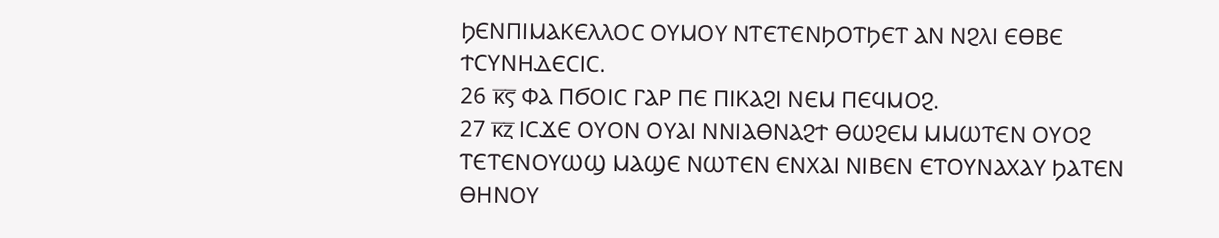ϦⲈⲚⲠⲒⲘⲀⲔⲈⲖⲖⲞⲤ ⲞⲨⲘⲞⲨ ⲚⲦⲈⲦⲈⲚϦⲞⲦϦⲈⲦ ⲀⲚ ⲚϨⲖⲒ ⲈⲐⲂⲈ ϮⲤⲨⲚⲎⲆⲈⲤⲒⲤ.
26 ⲕ̅ⲋ̅ ⲪⲀ ⲠϬⲞⲒⲤ ⲄⲀⲢ ⲠⲈ ⲠⲒⲔⲀϨⲒ ⲚⲈⲘ ⲠⲈϤⲘⲞϨ.
27 ⲕ̅ⲍ̅ ⲒⲤϪⲈ ⲞⲨⲞⲚ ⲞⲨⲀⲒ ⲚⲚⲒⲀⲐⲚⲀϨϮ ⲐⲰϨⲈⲘ ⲘⲘⲰⲦⲈⲚ ⲞⲨⲞϨ ⲦⲈⲦⲈⲚⲞⲨⲰϢ ⲘⲀϢⲈ ⲚⲰⲦⲈⲚ ⲈⲚⲬⲀⲒ ⲚⲒⲂⲈⲚ ⲈⲦⲞⲨⲚⲀⲬⲀⲨ ϦⲀⲦⲈⲚ ⲐⲎⲚⲞⲨ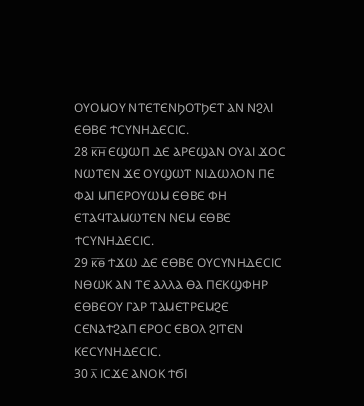ⲞⲨⲞⲘⲞⲨ ⲚⲦⲈⲦⲈⲚϦⲞⲦϦⲈⲦ ⲀⲚ ⲚϨⲖⲒ ⲈⲐⲂⲈ ϮⲤⲨⲚⲎⲆⲈⲤⲒⲤ.
28 ⲕ̅ⲏ̅ ⲈϢⲰⲠ ⲆⲈ ⲀⲢⲈϢⲀⲚ ⲞⲨⲀⲒ ϪⲞⲤ ⲚⲰⲦⲈⲚ ϪⲈ ⲞⲨϢⲰⲦ ⲚⲒⲆⲰⲖⲞⲚ ⲠⲈ ⲪⲀⲒ ⲘⲠⲈⲢⲞⲨⲰⲘ ⲈⲐⲂⲈ ⲪⲎ ⲈⲦⲀϤⲦⲀⲘⲰⲦⲈⲚ ⲚⲈⲘ ⲈⲐⲂⲈ ϮⲤⲨⲚⲎⲆⲈⲤⲒⲤ.
29 ⲕ̅ⲑ̅ ϮϪⲰ ⲆⲈ ⲈⲐⲂⲈ ⲞⲨⲤⲨⲚⲎⲆⲈⲤⲒⲤ ⲚⲐⲰⲔ ⲀⲚ ⲦⲈ ⲀⲖⲖⲀ ⲐⲀ ⲠⲈⲔϢⲪⲎⲢ ⲈⲐⲂⲈⲞⲨ ⲄⲀⲢ ⲦⲀⲘⲈⲦⲢⲈⲘϨⲈ ⲤⲈⲚⲀϮϨⲀⲠ ⲈⲢⲞⲤ ⲈⲂⲞⲖ ϨⲒⲦⲈⲚ ⲔⲈⲤⲨⲚⲎⲆⲈⲤⲒⲤ.
30 ⲗ̅ ⲒⲤϪⲈ ⲀⲚⲞⲔ ϮϬⲒ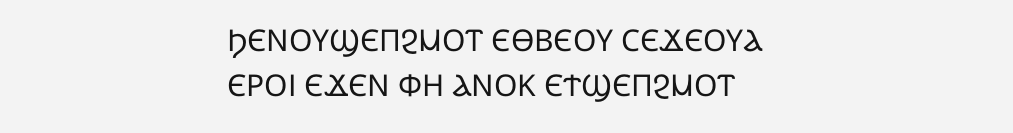ϦⲈⲚⲞⲨϢⲈⲠϨⲘⲞⲦ ⲈⲐⲂⲈⲞⲨ ⲤⲈϪⲈⲞⲨⲀ ⲈⲢⲞⲒ ⲈϪⲈⲚ ⲪⲎ ⲀⲚⲞⲔ ⲈϮϢⲈⲠϨⲘⲞⲦ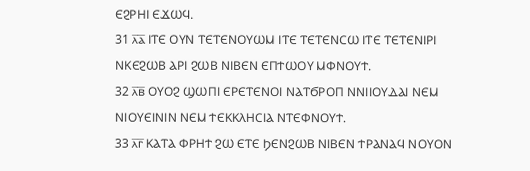ⲈϨⲢⲎⲒ ⲈϪⲰϤ.
31 ⲗ̅ⲁ̅ ⲒⲦⲈ ⲞⲨⲚ ⲦⲈⲦⲈⲚⲞⲨⲰⲘ ⲒⲦⲈ ⲦⲈⲦⲈⲚⲤⲰ ⲒⲦⲈ ⲦⲈⲦⲈⲚⲒⲢⲒ ⲚⲔⲈϨⲰⲂ ⲀⲢⲒ ϨⲰⲂ ⲚⲒⲂⲈⲚ ⲈⲠϮⲰⲞⲨ ⲘⲪⲚⲞⲨϮ.
32 ⲗ̅ⲃ̅ ⲞⲨⲞϨ ϢⲰⲠⲒ ⲈⲢⲈⲦⲈⲚⲞⲒ ⲚⲀⲦϬⲢⲞⲠ ⲚⲚⲒⲒⲞⲨⲆⲀⲒ ⲚⲈⲘ ⲚⲒⲞⲨⲈⲒⲚⲒⲚ ⲚⲈⲘ ϮⲈⲔⲔⲖⲎⲤⲒⲀ ⲚⲦⲈⲪⲚⲞⲨϮ.
33 ⲗ̅ⲅ̅ ⲔⲀⲦⲀ ⲪⲢⲎϮ ϨⲰ ⲈⲦⲈ ϦⲈⲚϨⲰⲂ ⲚⲒⲂⲈⲚ ϮⲢⲀⲚⲀϤ ⲚⲞⲨⲞⲚ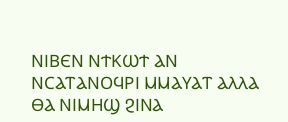ⲚⲒⲂⲈⲚ ⲚϮⲔⲰϮ ⲀⲚ ⲚⲤⲀⲦⲀⲚⲞϤⲢⲒ ⲘⲘⲀⲨⲀⲦ ⲀⲖⲖⲀ ⲐⲀ ⲚⲒⲘⲎϢ ϨⲒⲚⲀ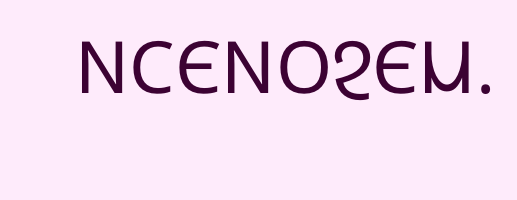ⲚⲤⲈⲚⲞϨⲈⲘ.